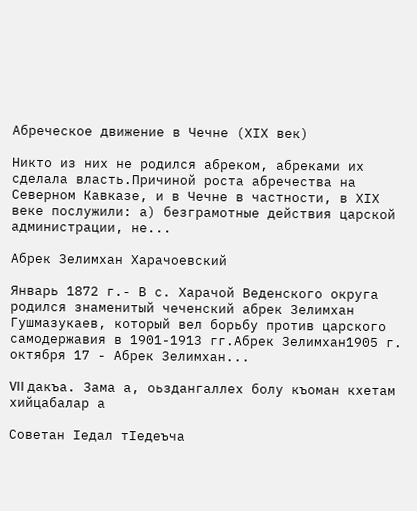Абреческое движение в Чечне (ХIX век)

Никто из них не родился абреком, абреками их сделала власть.Причиной роста абречества на Северном Кавказе, и в Чечне в частности, в ХIХ веке послужили: а) безграмотные действия царской администрации, не...

Абрек Зелимхан Харачоевский

Январь 1872 г.- В с. Харачой Веденского округа родился знаменитый чеченский абрек Зелимхан Гушмазукаев, который вел борьбу против царского самодержавия в 1901-1913 гг.Абрек Зелимхан1905 г. октября 17 - Абрек Зелимхан...

VII дакъа. Зама а, оьздангаллех болу къоман кхетам хийцабалар а

Советан Iедал тIедеъча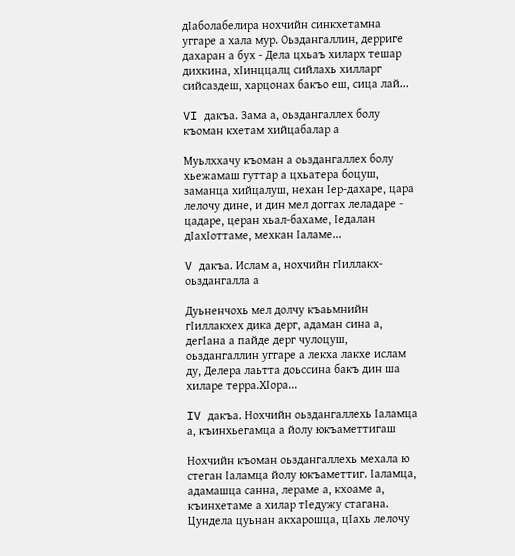дIаболабелира нохчийн синкхетамна уггаре а хала мур. Оьздангаллин, дерриге дахаран а бух - Дела цхьаъ хиларх тешар дихкина, хIинццалц сийлахь хилларг сийсаздеш, харцонах бакъо еш, сица лай...

VI дакъа. Зама а, оьздангаллех болу къоман кхетам хийцабалар а

Муьлххачу къоман а оьздангаллех болу хьежамаш гуттар а цхьатера боцуш, заманца хийцалуш, нехан Iер-дахаре, цара лелочу дине, и дин мел доггах леладаре - цадаре, церан хьал-бахаме, Iедалан дIахIоттаме, мехкан Iаламе...

V дакъа. Ислам а, нохчийн гIиллакх-оьздангалла а

Дуьненчохь мел долчу къаьмнийн гIиллакхех дика дерг, адаман сина а, дегIана а пайде дерг чулоцуш, оьздангаллин уггаре а лекха лакхе ислам ду, Делера лаьтта доьссина бакъ дин ша хиларе терра.ХIора...

IV дакъа. Нохчийн оьздангаллехь Iаламца а, къинхьегамца а йолу юкъаметтигаш

Нохчийн къоман оьздангаллехь мехала ю стеган Iаламца йолу юкъаметтиг. Iаламца, адамашца санна, лераме а, кхоаме а, къинхетаме а хилар тIедужу стагана. Цундела цуьнан акхарошца, цIахь лелочу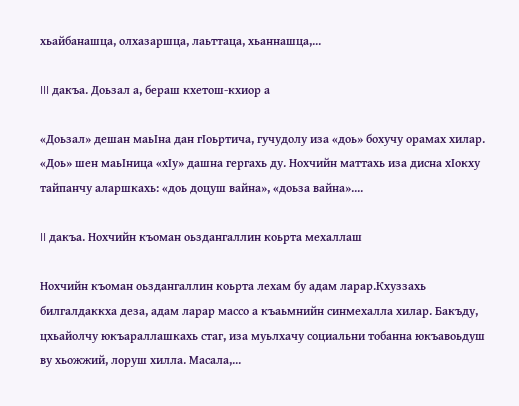хьайбанашца, олхазаршца, лаьттаца, хьаннашца,...

III дакъа. Доьзал а, бераш кхетош-кхиор а

«Доьзал» дешан маьIна дан гIоьртича, гучудолу иза «доь» бохучу орамах хилар. «Доь» шен маьIница «хIу» дашна гергахь ду. Нохчийн маттахь иза дисна хIокху тайпанчу аларшкахь: «доь доцуш вайна», «доьза вайна»....

II дакъа. Нохчийн къоман оьздангаллин коьрта мехаллаш

Нохчийн къоман оьздангаллин коьрта лехам бу адам ларар.Кхуззахь билгалдаккха деза, адам ларар массо а къаьмнийн синмехалла хилар. Бакъду, цхьайолчу юкъараллашкахь стаг, иза муьлхачу социальни тобанна юкъавоьдуш ву хьожжий, лоруш хилла. Масала,...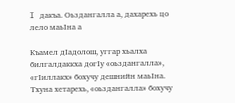I дакъа. Оьздангалла а, дахарехь цо лело маьIна а

Къамел дIадолош, уггар хьалха билгалдаккха догIу «оьздангалла», «гIиллакх» бохучу дешнийн маьIна. Тхуна хетарехь, «оьздангалла» бохучу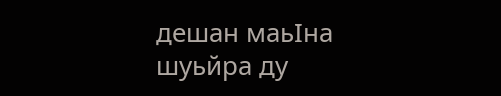дешан маьIна шуьйра ду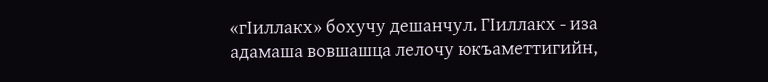«гIиллакх» бохучу дешанчул. ГIиллакх - иза адамаша вовшашца лелочу юкъаметтигийн,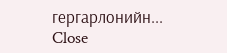гергарлонийн...
Close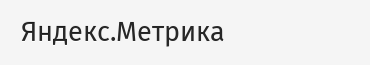Яндекс.Метрика